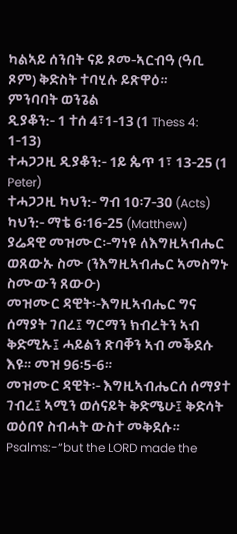ካልኣይ ሰንበት ናይ ጾመ-ኣርብዓ (ዓቢ ጾም) ቅድስት ተባሂሉ ይጽዋዕ።
ምንባባት ወንጌል
ዲያቆን:- 1 ተሰ 4፣1-13 (1 Thess 4: 1-13)
ተሓጋጋዚ ዲያቆን:- 1ይ ጴጥ 1፣ 13-25 (1 Peter)
ተሓጋጋዚ ካህን:- ግብ 10፡7-30 (Acts)
ካህን:- ማቴ 6፡16-25 (Matthew)
ያሬዳዊ መዝሙር፡-ግነዩ ለእግዚኣብሔር ወጸውኡ ስሙ (ንእግዚኣብሔር ኣመስግኑ ስሙውን ጸውዑ)
መዝሙር ዳዊት፡-እግዚኣብሔር ግና ሰማያት ገበረ፤ ግርማን ክብረትን ኣብ ቅድሚኡ፤ ሓይልን ጽባቐን ኣብ መቕደሱ እዩ። መዝ 96፡5-6።
መዝሙር ዳዊት፡- እግዚኣብሔርሰ ሰማያተ ገብረ፤ ኣሚን ወሰናይት ቅድሜሁ፤ ቅድሳት ወዕበየ ስብሓት ውስተ መቅደሱ።
Psalms:-“but the LORD made the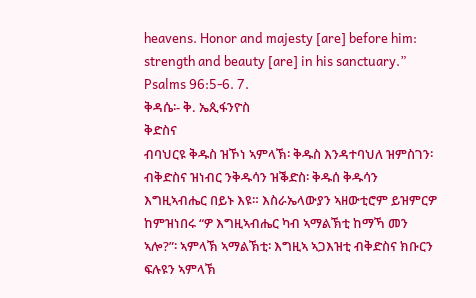heavens. Honor and majesty [are] before him: strength and beauty [are] in his sanctuary.” Psalms 96:5-6. 7.
ቅዳሴ፡- ቅ. ኤጲፋንዮስ
ቅድስና
ብባህርዩ ቅዱስ ዝኾነ ኣምላኽ፡ ቅዱስ እንዳተባህለ ዝምስገን፡ ብቅድስና ዝነብር ንቅዱሳን ዝቕድስ፡ ቅዱሰ ቅዱሳን እግዚኣብሔር በይኑ እዩ። እስራኤላውያን ኣዘውቲሮም ይዝምርዎ ከምዝነበሩ “ዎ እግዚኣብሔር ካብ ኣማልኽቲ ከማኻ መን ኣሎ?”፡ ኣምላኽ ኣማልኽቲ፡ እግዚኣ ኣጋእዝቲ ብቅድስና ክቡርን ፍሉዩን ኣምላኽ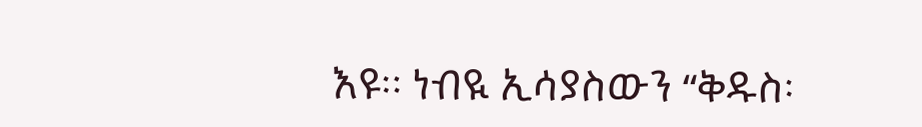እዩ። ነብዪ ኢሳያስውን “ቅዱስ፡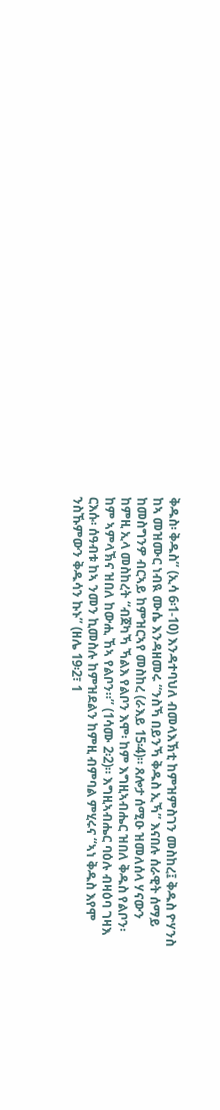ቅዱስ፡ ቅዱስ” (ኢሳ 6፡1-10) እንዳተባህለ ብመላእኽቲ ከምዝምስገን መስከረ፤ ቅዱስ ዮሃንስ ከኣ መዝሙር ነብዪ ሙሴ እንዳዘመሩ “ንስኻ በይንኻ ቅዱስ ኢኻ” እናበሉ ሰራዊት ሰማይ ከመስግንዎ ብርኣይ ከምዝርኣየ መስከረ (ራእይ 15፡4)። ጸሎታ ሰሚዑ ዝመለሰላ ሃናውን ከምዚ ኢላ መስከረት “ብጀካኻ ኻልእ የልቦን እሞ፡ ከም እግዚኣብሔር ዝበለ ቅዱስ የልቦን፡ ከም ኣምላኽና ዝበለ ከውሒ ኸኣ የልቦን።” (1ሳሙ 2፡2)። እግዚኣብሔር ባዕሉ ብዛዕባ ገዛእ ርእሱ፡ ሰዓብቱ ከኣ ንመን ኪመስሉ ከምዝደልን ከምዚ ብምባል ምሂሩና “ኣነ ቅዱስ እየሞ ንስኹምውን ቅዱሳን ኩኑ” (ዘሌ 19፡2፣ 1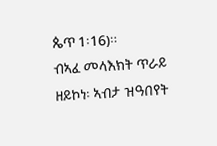ጴጥ 1፡16)።
ብኣፈ መላእክት ጥራይ ዘይኮነ፡ ኣብታ ዝዓበየት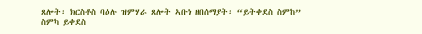ጸሎት፡ ክርስቶስ ባዕሉ ዝምሃራ ጸሎት ኣቡነ ዘበሰማያት፡ “ይትቀደስ ስምከ” ስምካ ይቀደስ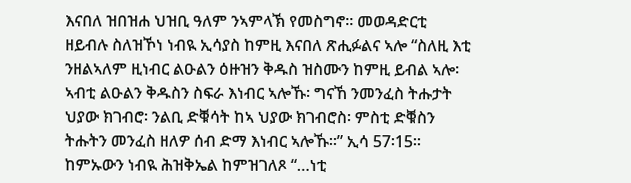እናበለ ዝበዝሐ ህዝቢ ዓለም ንኣምላኽ የመስግኖ። መወዳድርቲ ዘይብሉ ስለዝኾነ ነብዪ ኢሳያስ ከምዚ እናበለ ጽሒፉልና ኣሎ “ስለዚ እቲ ንዘልኣለም ዚነብር ልዑልን ዕዙዝን ቅዱስ ዝስሙን ከምዚ ይብል ኣሎ፡ ኣብቲ ልዑልን ቅዱስን ስፍራ እነብር ኣሎኹ፡ ግናኸ ንመንፈስ ትሑታት ህያው ክገብሮ፡ ንልቢ ድቑሳት ከኣ ህያው ክገብሮስ፡ ምስቲ ድቑስን ትሑትን መንፈስ ዘለዎ ሰብ ድማ እነብር ኣሎኹ።” ኢሳ 57፡15። ከምኡውን ነብዪ ሕዝቅኤል ከምዝገለጾ “…ነቲ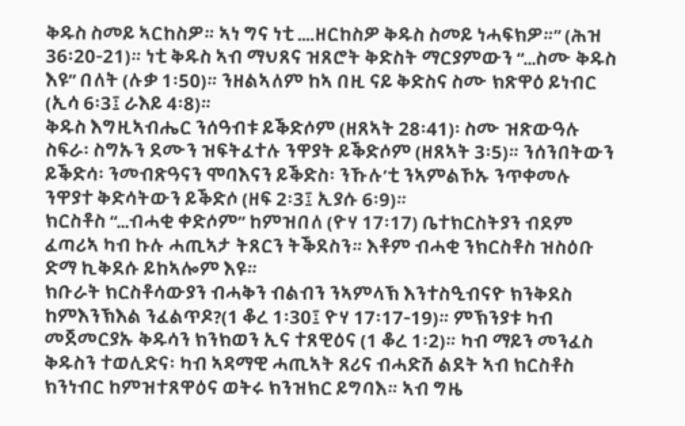ቅዱስ ስመይ ኣርከስዎ። ኣነ ግና ነቲ ….ዘርከስዎ ቅዱስ ስመይ ነሓፍክዎ።” (ሕዝ 36፡20-21)። ነቲ ቅዱስ ኣብ ማህጸና ዝጸሮት ቅድስት ማርያምውን “…ስሙ ቅዱስ እዩ” በለት (ሉቃ 1፡50)። ንዘልኣለም ከኣ በዚ ናይ ቅድስና ስሙ ክጽዋዕ ይነብር (ኢሳ 6፡3፤ ራእይ 4፡8)።
ቅዱስ እግዚኣብሔር ንሰዓብቱ ይቕድሶም (ዘጸኣት 28፡41)፡ ስሙ ዝጽውዓሉ ስፍራ፡ ስግኡን ደሙን ዝፍትፈተሉ ንዋያት ይቕድሶም (ዘጸኣት 3፡5)። ንሰንበትውን ይቕድሳ፡ ንመብጽዓናን ሞባእናን ይቕድስ፡ ንኹሉ’ቲ ንኣምልኾኡ ንጥቀመሉ ንዋያተ ቅድሳትውን ይቕድሶ (ዘፍ 2፡3፤ ኢያሱ 6፡9)።
ክርስቶስ “…ብሓቂ ቀድሶም” ከምዝበለ (ዮሃ 17፡17) ቤተክርስትያን ብደም ፈጣሪኣ ካብ ኩሉ ሓጢኣታ ትጸርን ትቕደስን። እቶም ብሓቂ ንክርስቶስ ዝስዕቡ ድማ ኪቅደሱ ይከኣሎም እዩ።
ክቡራት ክርስቶሳውያን ብሓቅን ብልብን ንኣምላኽ እንተስዒብናዮ ክንቅደስ ከምእንኽእል ንፈልጥዶ?(1 ቆረ 1፡30፤ ዮሃ 17፡17-19)። ምኽንያቱ ካብ መጀመርያኡ ቅዱሳን ክንክወን ኢና ተጸዊዕና (1 ቆረ 1፡2)። ካብ ማይን መንፈስ ቅዱስን ተወሊድና፡ ካብ ኣዳማዊ ሓጢኣት ጸሪና ብሓድሽ ልደት ኣብ ክርስቶስ ክንነብር ከምዝተጸዋዕና ወትሩ ክንዝክር ይግባእ። ኣብ ግዜ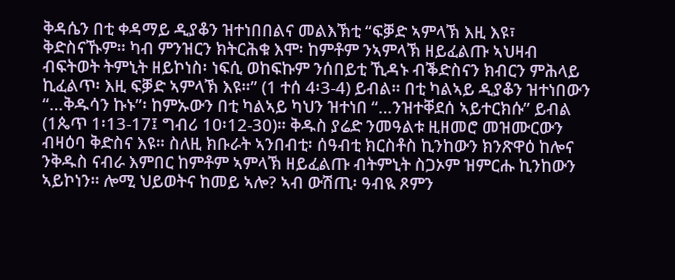ቅዳሴን በቲ ቀዳማይ ዲያቆን ዝተነበበልና መልእኽቲ “ፍቓድ ኣምላኽ እዚ እዩ፣ ቅድስናኹም። ካብ ምንዝርን ክትርሕቁ እሞ፡ ከምቶም ንኣምላኽ ዘይፈልጡ ኣህዛብ ብፍትወት ትምኒት ዘይኮነስ፡ ነፍሲ ወከፍኩም ንሰበይቲ ኺዳኑ ብቕድስናን ክብርን ምሕላይ ኪፈልጥ፡ እዚ ፍቓድ ኣምላኽ እዩ።” (1 ተሰ 4፡3-4) ይብል። በቲ ካልኣይ ዲያቆን ዝተነበውን “…ቅዱሳን ኩኑ”፡ ከምኡውን በቲ ካልኣይ ካህን ዝተነበ “…ንዝተቐደሰ ኣይተርክሱ” ይብል (1ጴጥ 1፡13-17፤ ግብሪ 10፡12-30)። ቅዱስ ያሬድ ንመዓልቱ ዚዘመሮ መዝሙርውን ብዛዕባ ቅድስና እዩ። ስለዚ ክቡራት ኣንበብቲ፡ ሰዓብቲ ክርስቶስ ኪንከውን ክንጽዋዕ ከሎና ንቅዱስ ናብራ እምበር ከምቶም ኣምላኽ ዘይፈልጡ ብትምኒት ስጋኦም ዝምርሑ ኪንከውን ኣይኮነን። ሎሚ ህይወትና ከመይ ኣሎ? ኣብ ውሽጢ፡ ዓብዪ ጾምን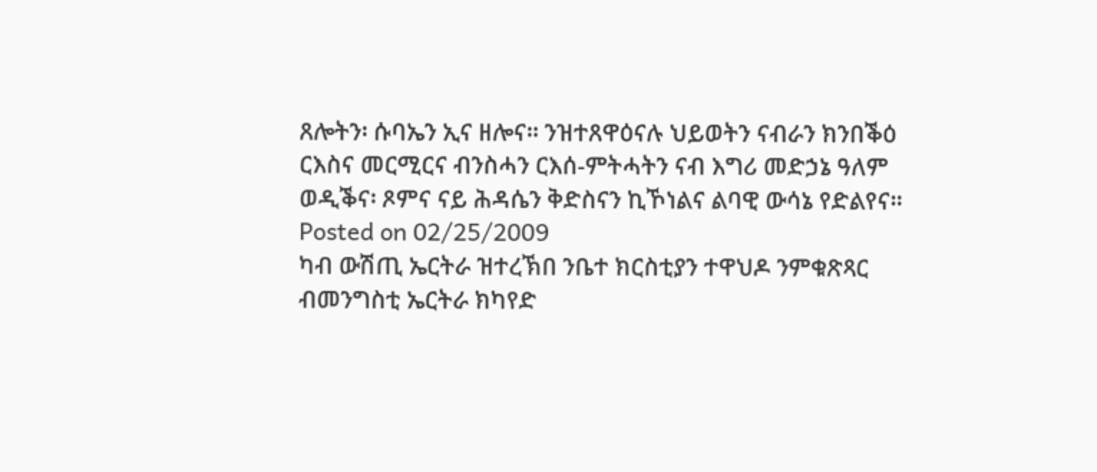ጸሎትን፡ ሱባኤን ኢና ዘሎና። ንዝተጸዋዕናሉ ህይወትን ናብራን ክንበቕዕ ርእስና መርሚርና ብንስሓን ርእሰ-ምትሓትን ናብ እግሪ መድኃኔ ዓለም ወዲቕና፡ ጾምና ናይ ሕዳሴን ቅድስናን ኪኾነልና ልባዊ ውሳኔ የድልየና።
Posted on 02/25/2009
ካብ ውሽጢ ኤርትራ ዝተረኽበ ንቤተ ክርስቲያን ተዋህዶ ንምቁጽጻር ብመንግስቲ ኤርትራ ክካየድ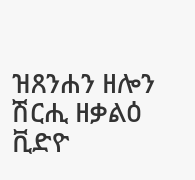ዝጸንሐን ዘሎን ሽርሒ ዘቃልዕ ቪድዮ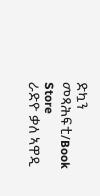ድኳን መጻሕፍቲ/Book Store
ራድዮ ቃለ ኣዋዲ